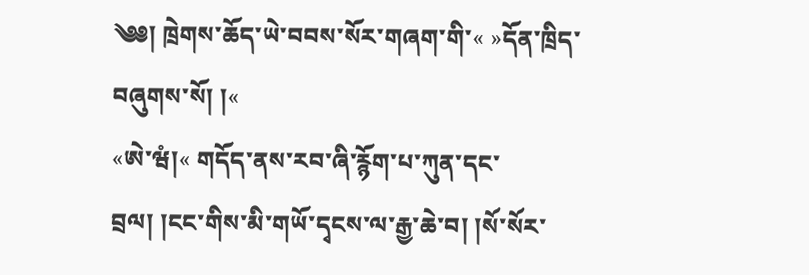༄༅། ཁྲེགས་ཆོད་ཡེ་བབས་སོར་གཞག་གི་« »དོན་ཁྲིད་བཞུགས་སོ། །«
«ཨེ་ཝཾ།« གདོད་ནས་རབ་ཞི་རྙོག་པ་ཀུན་དང་བྲལ། །ངང་གིས་མི་གཡོ་དྭངས་ལ་རྒྱ་ཆེ་བ། །སོ་སོར་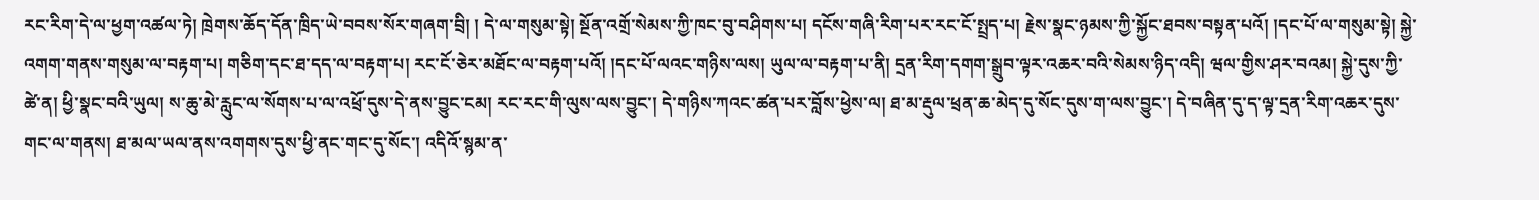རང་རིག་དེ་ལ་ཕྱག་འཚལ་ཏེ། ཁྲེགས་ཆོད་དོན་ཁྲིད་ཡེ་བབས་སོར་གཞག་བྲི། ། དེ་ལ་གསུམ་སྟེ། སྔོན་འགྲོ་སེམས་ཀྱི་ཁང་བུ་བཤིགས་པ། དངོས་གཞི་རིག་པར་རང་ངོ་སྤྲད་པ། རྗེས་སྣང་ཉམས་ཀྱི་སྐྱོང་ཐབས་བསྟན་པའོ། །དང་པོ་ལ་གསུམ་སྟེ། སྐྱེ་འགག་གནས་གསུམ་ལ་བརྟག་པ། གཅིག་དང་ཐ་དད་ལ་བརྟག་པ། རང་ངོ་ཅེར་མཐོང་ལ་བརྟག་པའོ། །དང་པོ་ལའང་གཉིས་ལས། ཡུལ་ལ་བརྟག་པ་ནི། དྲན་རིག་དགག་སྒྲུབ་ལྟར་འཆར་བའི་སེམས་ཉིད་འདི། ཝལ་གྱིས་ཤར་བའམ། སྐྱེ་དུས་ཀྱི་ཚེ་ན། ཕྱི་སྣང་བའི་ཡུལ། ས་ཆུ་མེ་རླུང་ལ་སོགས་པ་ལ་འཕྲོ་དུས་དེ་ནས་བྱུང་ངམ། རང་རང་གི་ལུས་ལས་བྱུང་། དེ་གཉིས་ཀའང་ཚན་པར་བློས་ཕྱེས་ལ། ཐ་མ་རྡུལ་ཕྲན་ཆ་མེད་དུ་སོང་དུས་ག་ལས་བྱུང་། དེ་བཞིན་དུ་ད་ལྟ་དྲན་རིག་འཆར་དུས་གང་ལ་གནས། ཐ་མལ་ཡལ་ནས་འགགས་དུས་ཕྱི་ནང་གང་དུ་སོང་། འདིའོ་སྙམ་ན་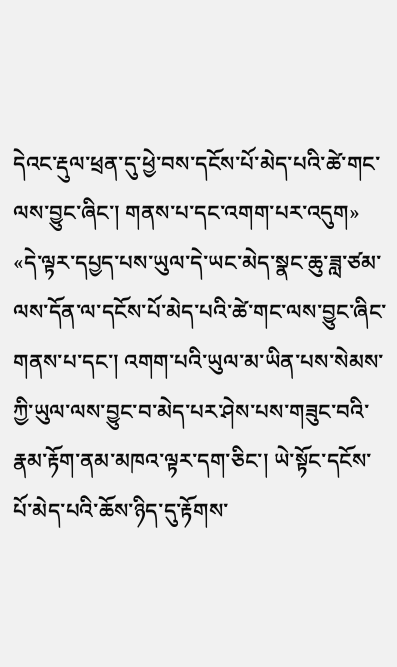དེའང་རྡུལ་ཕྲན་དུ་ཕྱེ་བས་དངོས་པོ་མེད་པའི་ཚེ་གང་ལས་བྱུང་ཞིང་། གནས་པ་དང་འགག་པར་འདུག» «དེ་ལྟར་དཔྱད་པས་ཡུལ་དེ་ཡང་མེད་སྣང་ཆུ་ཟླ་ཙམ་ལས་དོན་ལ་དངོས་པོ་མེད་པའི་ཚེ་གང་ལས་བྱུང་ཞིང་གནས་པ་དང་། འགག་པའི་ཡུལ་མ་ཡིན་པས་སེམས་ཀྱི་ཡུལ་ལས་བྱུང་བ་མེད་པར་ཤེས་པས་གཟུང་བའི་རྣམ་རྟོག་ནམ་མཁའ་ལྟར་དག་ཅིང་། ཡེ་སྟོང་དངོས་པོ་མེད་པའི་ཆོས་ཉིད་དུ་རྟོགས་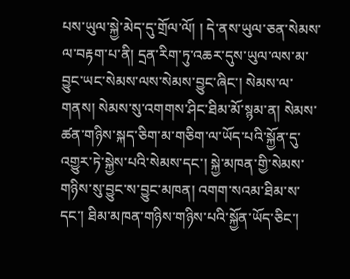པས་ཡུལ་སྐྱེ་མེད་དུ་གྲོལ་ལོ། ། དེ་ནས་ཡུལ་ཅན་སེམས་ལ་བརྟག་པ་ནི། དྲན་རིག་ཏུ་འཆར་དུས་ཡུལ་ལས་མ་བྱུང་ཡང་སེམས་ལས་སེམས་བྱུང་ཞིང་། སེམས་ལ་གནས། སེམས་སུ་འགགས་ཤིང་ཐིམ་མོ་སྙམ་ན། སེམས་ཚན་གཉིས་སྐད་ཅིག་མ་གཅིག་ལ་ཡོད་པའི་སྐྱོན་དུ་འགྱུར་ཏེ་སྐྱེས་པའི་སེམས་དང་། སྐྱེ་མཁན་གྱི་སེམས་གཉིས་སུ་བྱུང་ས་བྱུང་མཁན། འགག་སའམ་ཐིམ་ས་དང་། ཐིམ་མཁན་གཉིས་གཉིས་པའི་སྐྱོན་ཡོད་ཅིང་།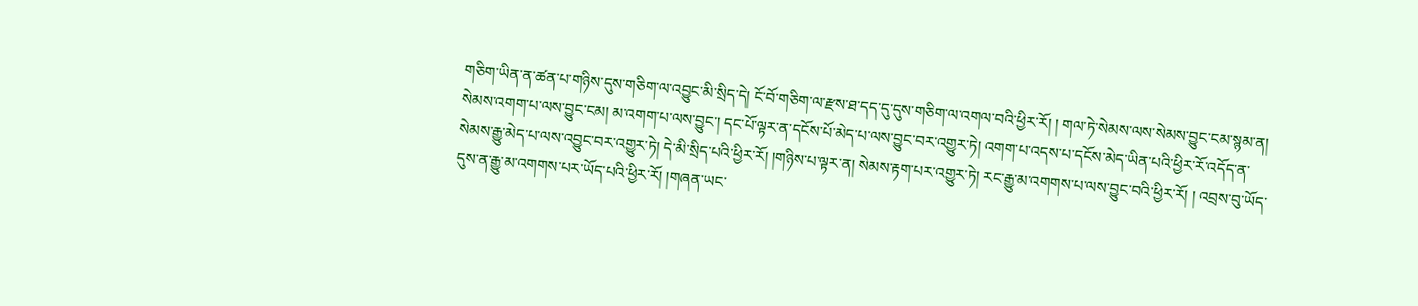གཅིག་ཡིན་ན་ཚན་པ་གཉིས་དུས་གཅིག་ལ་འབྱུང་མི་སྲིད་དེ། ངོ་བོ་གཅིག་ལ་རྫས་ཐ་དད་དུ་དུས་གཅིག་ལ་འགལ་བའི་ཕྱིར་རོ། ། གལ་ཏེ་སེམས་ལས་སེམས་བྱུང་ངམ་སྙམ་ན། སེམས་འགག་པ་ལས་བྱུང་ངམ། མ་འགག་པ་ལས་བྱུང་། དང་པོ་ལྟར་ན་དངོས་པོ་མེད་པ་ལས་བྱུང་བར་འགྱུར་ཏེ། འགག་པ་འདས་པ་དངོས་མེད་ཡིན་པའི་ཕྱིར་རོ་འདོད་ན་སེམས་རྒྱུ་མེད་པ་ལས་འབྱུང་བར་འགྱུར་ཏེ། དེ་མི་སྲིད་པའི་ཕྱིར་རོ། །གཉིས་པ་ལྟར་ན། སེམས་རྟག་པར་འགྱུར་ཏེ། རང་རྒྱུ་མ་འགགས་པ་ལས་བྱུང་བའི་ཕྱིར་རོ། ། འབྲས་བུ་ཡོད་དུས་ན་རྒྱུ་མ་འགགས་པར་ཡོད་པའི་ཕྱིར་རོ། །གཞན་ཡང་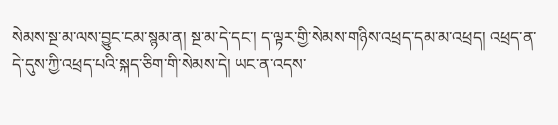སེམས་སྔ་མ་ལས་བྱུང་ངམ་སྙམ་ན། སྔ་མ་དེ་དང་། ད་ལྟར་གྱི་སེམས་གཉིས་འཕྲད་དམ་མ་འཕྲད། འཕྲད་ན་དེ་དུས་ཀྱི་འཕྲད་པའི་སྐད་ཅིག་གི་སེམས་དེ། ཡང་ན་འདས་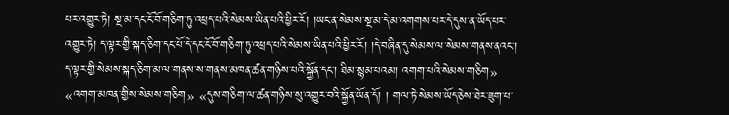པར་འགྱུར་ཏེ། སྔ་མ་དང་ངོ་བོ་གཅིག་ཏུ་འཕྲད་པའི་སེམས་ཡིན་པའི་ཕྱིར་རོ། །ཡང་ན་སེམས་སྔ་མ་དེ་མ་འགགས་པར་དེ་དུས་ན་ཡོད་པར་འགྱུར་ཏེ། ད་ལྟར་གྱི་སྐད་ཅིག་དང་པོ་དེ་དང་ངོ་བོ་གཅིག་ཏུ་འཕྲད་པའི་སེམས་ཡིན་པའི་ཕྱིར་རོ། །དེ་བཞིན་དུ་སེམས་ལ་སེམས་གནས་ནའང་། ད་ལྟར་གྱི་སེམས་སྐད་ཅིག་མ་ལ་གནས་ས་གནས་མཁན་ཚན་གཉིས་པའི་སྐྱོན་དང་། ཐིམ་སྙམ་པའམ། འགག་པའི་སེམས་གཅིག» «འགག་མཁན་གྱིས་སེམས་གཅིག» «དུས་གཅིག་ལ་ཚན་གཉིས་སུ་འགྱུར་བའི་སྐྱོན་ཡོན་དོ། ། གལ་ཏེ་སེམས་ཡོད་ཅེས་ཐེར་ཟུག་པ་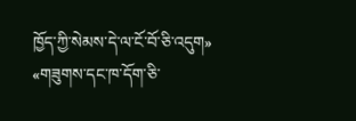ཁྱོད་ཀྱི་སེམས་དེ་ལ་ངོ་བོ་ཅི་འདུག» «གཟུགས་དང་ཁ་དོག་ཅི་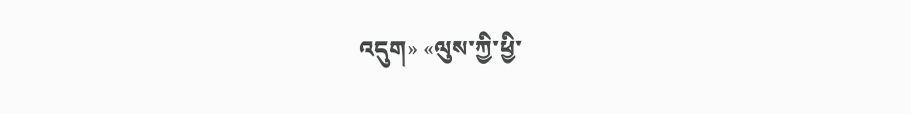འདུག» «ལུས་ཀྱི་ཕྱི་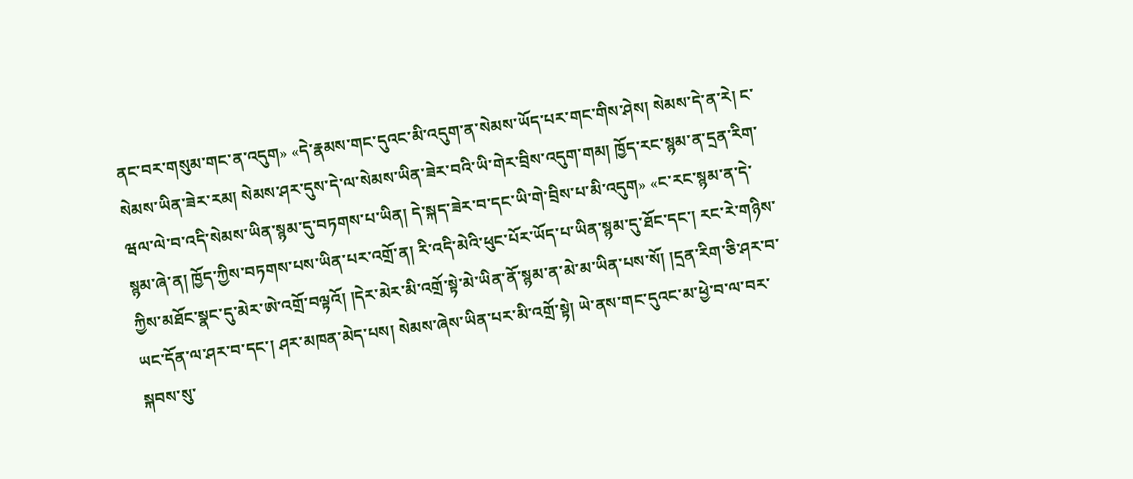ནང་བར་གསུམ་གང་ན་འདུག» «དེ་རྣམས་གང་དུའང་མི་འདུག་ན་སེམས་ཡོད་པར་གང་གིས་ཤེས། སེམས་དེ་ན་རེ། ང་སེམས་ཡིན་ཟེར་རམ། སེམས་ཤར་དུས་དེ་ལ་སེམས་ཡིན་ཟེར་བའི་ཡི་གེར་བྲིས་འདུག་གམ། ཁྱོད་རང་སྙམ་ན་དྲན་རིག་ཝལ་ལེ་བ་འདི་སེམས་ཡིན་སྙམ་དུ་བཏགས་པ་ཡིན། དེ་སྐད་ཟེར་བ་དང་ཡི་གེ་བྲིས་པ་མི་འདུག» «ང་རང་སྙམ་ན་དེ་སྙམ་ཞེ་ན། ཁྱོད་ཀྱིས་བཏགས་པས་ཡིན་པར་འགྲོ་ན། རི་འདི་མེའི་ཕུང་པོར་ཡོད་པ་ཡིན་སྙམ་དུ་ཐོང་དང་། རང་རེ་གཉིས་ཀྱིས་མཐོང་སྣང་དུ་མེར་ཨེ་འགྲོ་བལྟའོ། །དེར་མེར་མི་འགྲོ་སྟེ་མེ་ཡིན་ནོ་སྙམ་ན་མེ་མ་ཡིན་པས་སོ། །དྲན་རིག་ཅི་ཤར་བ་ཡང་དོན་ལ་ཤར་བ་དང་། ཤར་མཁན་མེད་པས། སེམས་ཞེས་ཡིན་པར་མི་འགྲོ་སྟེ། ཡེ་ནས་གང་དུའང་མ་ཕྱེ་བ་ལ་བར་སྐབས་སུ་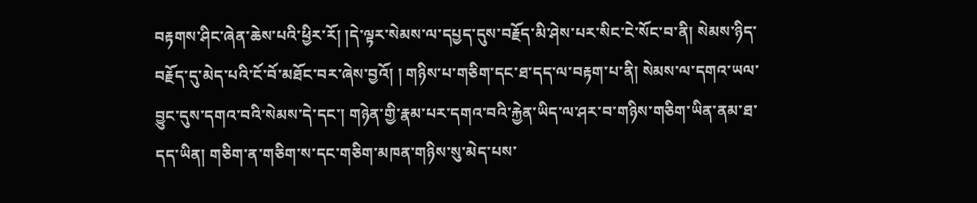བརྟགས་ཤིང་ཞེན་ཆེས་པའི་ཕྱིར་རོ། །དེ་ལྟར་སེམས་ལ་དཔྱད་དུས་བརྗོད་མི་ཤེས་པར་སིང་ངེ་སོང་བ་ནི། སེམས་ཉིད་བརྗོད་དུ་མེད་པའི་ངོ་བོ་མཐོང་བར་ཞེས་བྱའོ། ། གཉིས་པ་གཅིག་དང་ཐ་དད་ལ་བརྟག་པ་ནི། སེམས་ལ་དགའ་ཡལ་བྱུང་དུས་དགའ་བའི་སེམས་དེ་དང་། གཉེན་གྱི་རྣམ་པར་དགའ་བའི་རྐྱེན་ཡིད་ལ་ཤར་བ་གཉིས་གཅིག་ཡིན་ནམ་ཐ་དད་ཡིན། གཅིག་ན་གཅིག་ས་དང་གཅིག་མཁན་གཉིས་སུ་མེད་པས་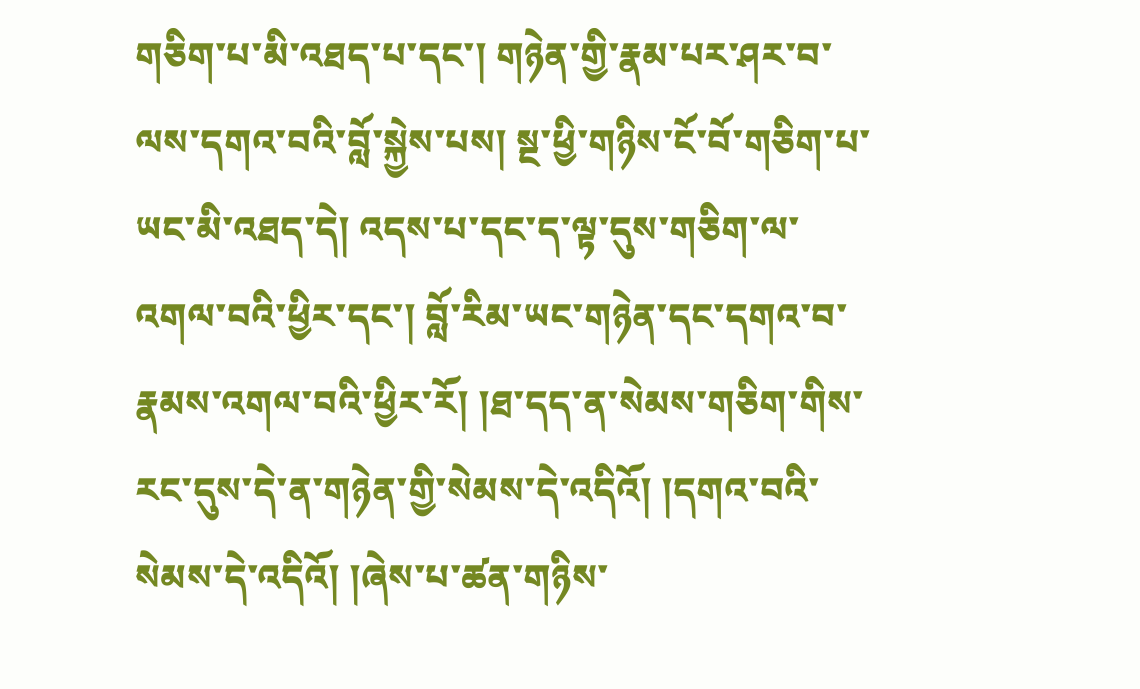གཅིག་པ་མི་འཐད་པ་དང་། གཉེན་གྱི་རྣམ་པར་ཤར་བ་ལས་དགའ་བའི་བློ་སྐྱེས་པས། སྔ་ཕྱི་གཉིས་ངོ་བོ་གཅིག་པ་ཡང་མི་འཐད་དེ། འདས་པ་དང་ད་ལྟ་དུས་གཅིག་ལ་འགལ་བའི་ཕྱིར་དང་། བློ་རིམ་ཡང་གཉེན་དང་དགའ་བ་རྣམས་འགལ་བའི་ཕྱིར་རོ། །ཐ་དད་ན་སེམས་གཅིག་གིས་རང་དུས་དེ་ན་གཉེན་གྱི་སེམས་དེ་འདིའོ། །དགའ་བའི་སེམས་དེ་འདིའོ། །ཞེས་པ་ཚན་གཉིས་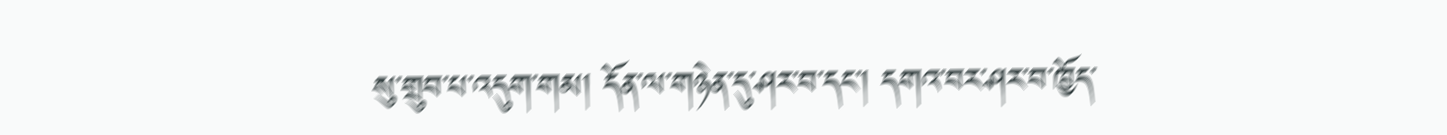སུ་གྲུབ་པ་འདུག་གམ། དོན་ལ་གཉེན་དུ་ཤར་བ་དང་། དགའ་བར་ཤར་བ་ཁྱོད་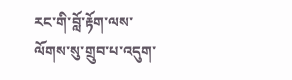རང་གི་བློ་རྟོག་ལས་ལོགས་སུ་གྲུབ་པ་འདུག་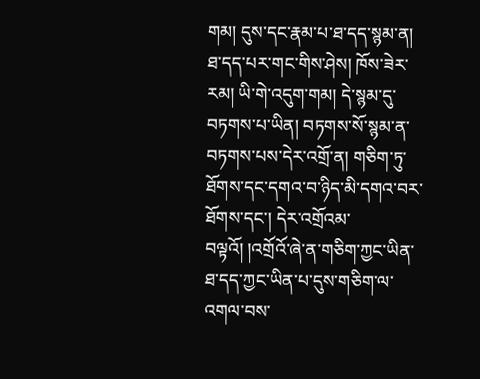གམ། དུས་དང་རྣམ་པ་ཐ་དད་སྙམ་ན། ཐ་དད་པར་གང་གིས་ཤེས། ཁོས་ཟེར་རམ། ཡི་གེ་འདུག་གམ། དེ་སྙམ་དུ་བཏགས་པ་ཡིན། བཏགས་སོ་སྙམ་ན་བཏགས་པས་དེར་འགྲོ་ན། གཅིག་ཏུ་ཐོགས་དང་དགའ་བ་ཉིད་མི་དགའ་བར་ཐོགས་དང་། དེར་འགྲོའམ་བལྟའོ། །འགྲོའོ་ཞེ་ན་གཅིག་ཀྱང་ཡིན་ཐ་དད་ཀྱང་ཡིན་པ་དུས་གཅིག་ལ་འགལ་བས་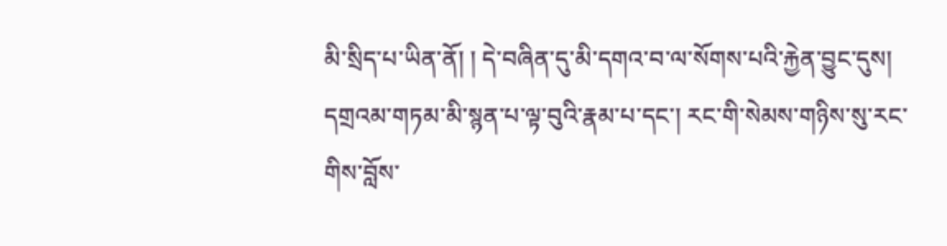མི་སྲིད་པ་ཡིན་ནོ། ། དེ་བཞིན་དུ་མི་དགའ་བ་ལ་སོགས་པའི་རྐྱེན་བྱུང་དུས། དགྲའམ་གཏམ་མི་སྙན་པ་ལྟ་བུའི་རྣམ་པ་དང་། རང་གི་སེམས་གཉིས་སུ་རང་གིས་བློས་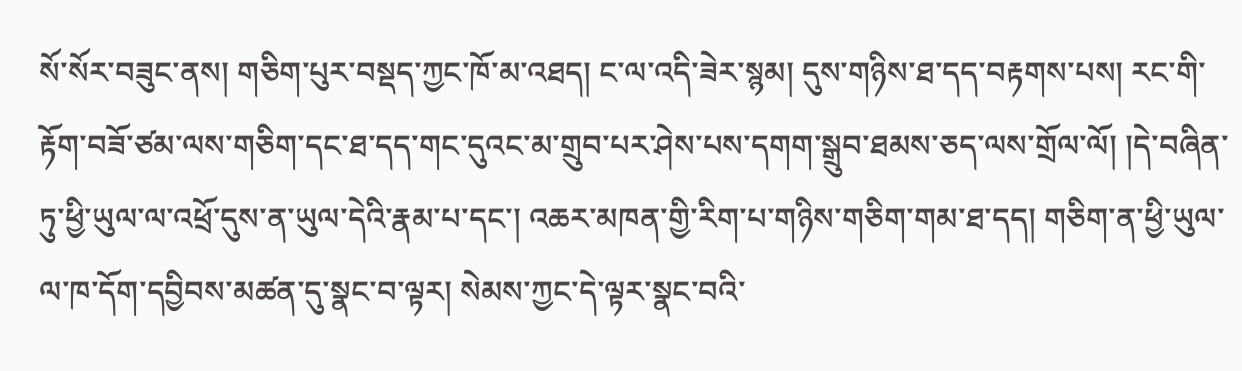སོ་སོར་བཟུང་ནས། གཅིག་པུར་བསྡད་ཀྱང་ཁོ་མ་འཐད། ང་ལ་འདི་ཟེར་སྙམ། དུས་གཉིས་ཐ་དད་བརྟགས་པས། རང་གི་རྟོག་བཟོ་ཙམ་ལས་གཅིག་དང་ཐ་དད་གང་དུའང་མ་གྲུབ་པར་ཤེས་པས་དགག་སྒྲུབ་ཐམས་ཅད་ལས་གྲོལ་ལོ། །དེ་བཞིན་ཏུ་ཕྱི་ཡུལ་ལ་འཕྲོ་དུས་ན་ཡུལ་དེའི་རྣམ་པ་དང་། འཆར་མཁན་གྱི་རིག་པ་གཉིས་གཅིག་གམ་ཐ་དད། གཅིག་ན་ཕྱི་ཡུལ་ལ་ཁ་དོག་དབྱིབས་མཚན་དུ་སྣང་བ་ལྟར། སེམས་ཀྱང་དེ་ལྟར་སྣང་བའི་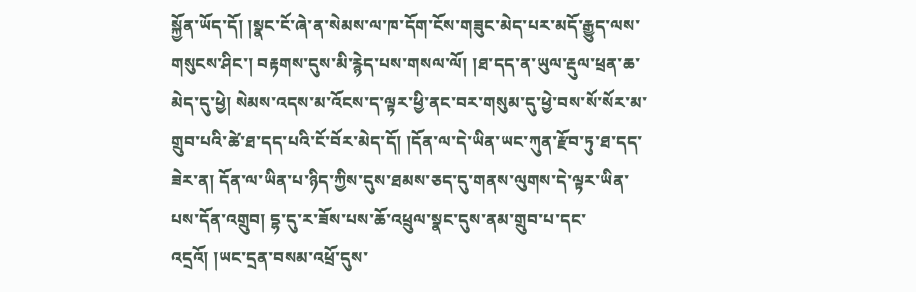སྐྱོན་ཡོད་དོ། །སྣང་ངོ་ཞེ་ན་སེམས་ལ་ཁ་དོག་ངོས་གཟུང་མེད་པར་མདོ་རྒྱུད་ལས་གསུངས་ཤིང་། བརྟགས་དུས་མི་རྙེད་པས་གསལ་ལོ། །ཐ་དད་ན་ཡུལ་རྡུལ་ཕྲན་ཆ་མེད་དུ་ཕྱེ། སེམས་འདས་མ་འོངས་ད་ལྟར་ཕྱི་ནང་བར་གསུམ་དུ་ཕྱེ་བས་སོ་སོར་མ་གྲུབ་པའི་ཚེ་ཐ་དད་པའི་ངོ་བོར་མེད་དོ། །དོན་ལ་དེ་ཡིན་ཡང་ཀུན་རྫོབ་ཏུ་ཐ་དད་ཟེར་ན། དོན་ལ་ཡིན་པ་ཉིད་ཀྱིས་དུས་ཐམས་ཅད་དུ་གནས་ལུགས་དེ་ལྟར་ཡིན་པས་དོན་འགྲུབ། དྷ་དུ་ར་ཟོས་པས་ཆོ་འཕྲུལ་སྣང་དུས་ནམ་གྲུབ་པ་དང་འདྲའོ། །ཡང་དྲན་བསམ་འཕྲོ་དུས་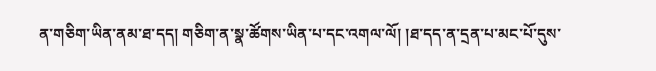ན་གཅིག་ཡིན་ནམ་ཐ་དད། གཅིག་ན་སྣ་ཚོགས་ཡིན་པ་དང་འགལ་ལོ། །ཐ་དད་ན་དྲན་པ་མང་པོ་དུས་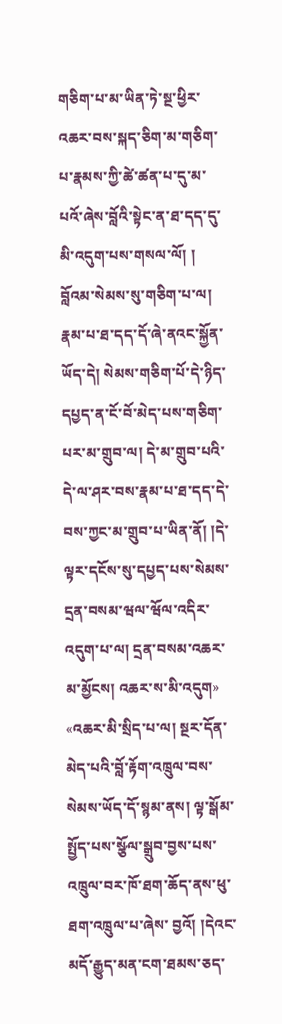གཅིག་པ་མ་ཡིན་ཏེ་སྔ་ཕྱིར་འཆར་བས་སྐད་ཅིག་མ་གཅིག་པ་རྣམས་ཀྱི་ཚེ་ཚན་པ་དུ་མ་པའོ་ཞེས་བློའི་སྟེང་ན་ཐ་དད་དུ་མི་འདུག་པས་གསལ་ལོ། ། བློའམ་སེམས་སུ་གཅིག་པ་ལ། རྣམ་པ་ཐ་དད་དོ་ཞེ་ནའང་སྐྱོན་ཡོད་དེ། སེམས་གཅིག་པོ་དེ་ཉིད་དཔྱད་ན་ངོ་བོ་མེད་པས་གཅིག་པར་མ་གྲུབ་ལ། དེ་མ་གྲུབ་པའི་དེ་ལ་ཤར་བས་རྣམ་པ་ཐ་དད་དེ་བས་ཀྱང་མ་གྲུབ་པ་ཡིན་ནོ། །དེ་ལྟར་དངོས་སུ་དཔྱད་པས་སེམས་དྲན་བསམ་ཝལ་ཝོལ་འདིར་འདུག་པ་ལ། དྲན་བསམ་འཆར་མ་མྱོངས། འཆར་ས་མི་འདུག» «འཆར་མི་སྲིད་པ་ལ། སྔར་དོན་མེད་པའི་བློ་རྟོག་འཁྲུལ་བས་སེམས་ཡོད་དོ་སྙམ་ནས། ལྟ་སྒོམ་སྤྱོད་པས་སྩོལ་སྒྲུབ་བྱས་པས་འཁྲུལ་བར་ཁོ་ཐག་ཆོད་ནས་ཕུ་ཐག་འཁྲུལ་པ་ཞེས་ བྱའོ། །དེའང་མདོ་རྒྱུད་མན་ངག་ཐམས་ཅད་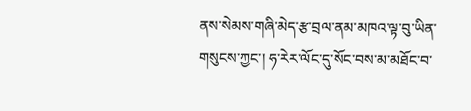ནས་སེམས་གཞི་མེད་རྩ་བྲལ་ནམ་མཁའ་ལྟ་བུ་ཡིན་གསུངས་ཀྱང་། ཧ་རེར་ལོང་དུ་སོང་བས་མ་མཐོང་བ་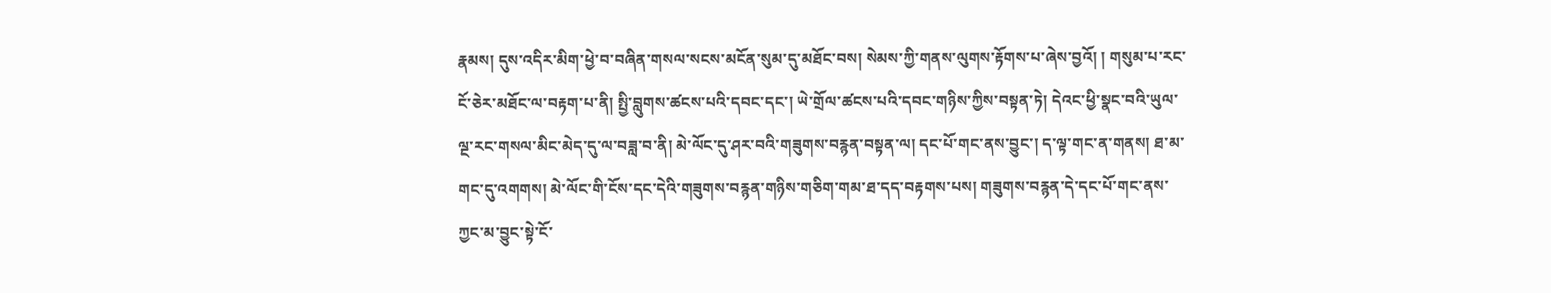རྣམས། དུས་འདིར་མིག་ཕྱེ་བ་བཞིན་གསལ་སངས་མངོན་སུམ་དུ་མཐོང་བས། སེམས་ཀྱི་གནས་ལུགས་རྟོགས་པ་ཞེས་བྱའོ། ། གསུམ་པ་རང་ངོ་ཅེར་མཐོང་ལ་བརྟག་པ་ནི། སྤྱི་བླུགས་ཚངས་པའི་དབང་དང་། ཡེ་གྲོལ་ཚངས་པའི་དབང་གཉིས་ཀྱིས་བསྟན་ཏེ། དེའང་ཕྱི་སྣང་བའི་ཡུལ་ལྔ་རང་གསལ་མིང་མེད་དུ་ལ་བཟླ་བ་ནི། མེ་ལོང་དུ་ཤར་བའི་གཟུགས་བརྙན་བསྟན་ལ། དང་པོ་གང་ནས་བྱུང་། ད་ལྟ་གང་ན་གནས། ཐ་མ་གང་དུ་འགགས། མེ་ལོང་གི་ངོས་དང་དེའི་གཟུགས་བརྙན་གཉིས་གཅིག་གམ་ཐ་དད་བརྟགས་པས། གཟུགས་བརྙན་དེ་དང་པོ་གང་ནས་ཀྱང་མ་བྱུང་སྟེ་ངོ་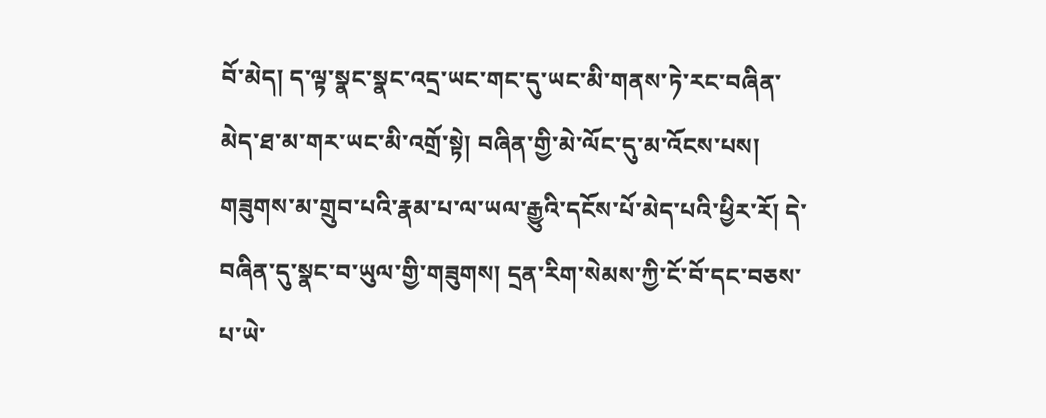བོ་མེད། ད་ལྟ་སྣང་སྣང་འདྲ་ཡང་གང་དུ་ཡང་མི་གནས་ཏེ་རང་བཞིན་མེད་ཐ་མ་གར་ཡང་མི་འགྲོ་སྟེ། བཞིན་གྱི་མེ་ལོང་དུ་མ་འོངས་པས། གཟུགས་མ་གྲུབ་པའི་རྣམ་པ་ལ་ཡལ་རྒྱུའི་དངོས་པོ་མེད་པའི་ཕྱིར་རོ། དེ་བཞིན་དུ་སྣང་བ་ཡུལ་གྱི་གཟུགས། དྲན་རིག་སེམས་ཀྱི་ངོ་བོ་དང་བཅས་པ་ཡེ་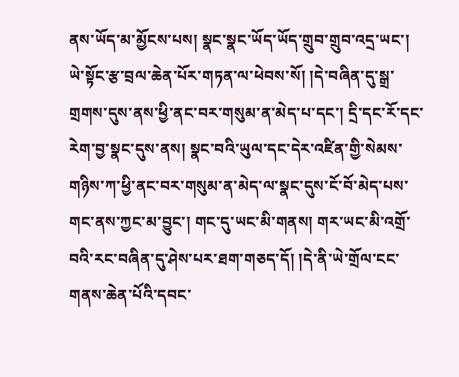ནས་ཡོད་མ་མྱོངས་པས། སྣང་སྣང་ཡོད་ཡོད་གྲུབ་གྲུབ་འདྲ་ཡང་། ཡེ་སྟོང་རྩ་བྲལ་ཆེན་པོར་གཏན་ལ་ཕེབས་སོ། །དེ་བཞིན་དུ་སྒྲ་གྲགས་དུས་ནས་ཕྱི་ནང་བར་གསུམ་ན་མེད་པ་དང་། དྲི་དང་རོ་དང་རེག་བྱ་སྣང་དུས་ནས། སྣང་བའི་ཡུལ་དང་དེར་འཛིན་གྱི་སེམས་གཉིས་ཀ་ཕྱི་ནང་བར་གསུམ་ན་མེད་ལ་སྣང་དུས་ངོ་བོ་མེད་པས་གང་ནས་ཀྱང་མ་བྱུང་། གང་དུ་ཡང་མི་གནས། གར་ཡང་མི་འགྲོ་བའི་རང་བཞིན་དུ་ཤེས་པར་ཐག་གཅད་དོ། །དེ་ནི་ཡེ་གྲོལ་ངང་གནས་ཆེན་པོའི་དབང་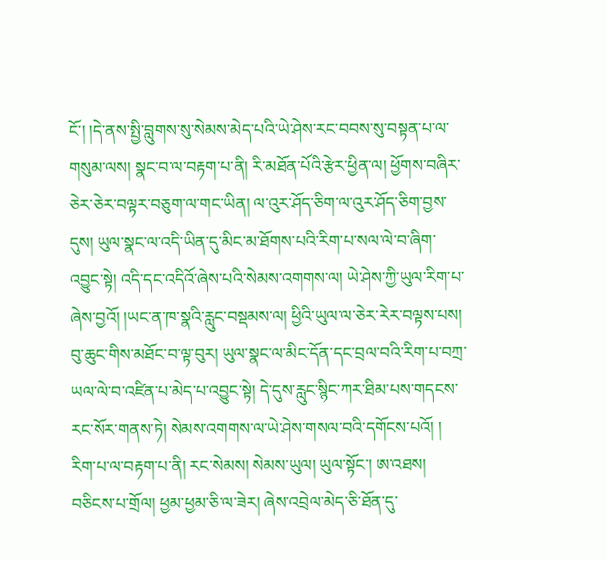ངོ་། །དེ་ནས་སྤྱི་བླུགས་སུ་སེམས་མེད་པའི་ཡེ་ཤེས་རང་བབས་སུ་བསྟན་པ་ལ་གསུམ་ལས། སྣང་བ་ལ་བརྟག་པ་ནི། རི་མཐོན་པོའི་རྩེར་ཕྱིན་ལ། ཕྱོགས་བཞིར་ཅེར་ཅེར་བལྟར་བཅུག་ལ་གང་ཡིན། ལ་འུར་ཤོད་ཅིག་ལ་འུར་ཤོད་ཅིག་བྱས་དུས། ཡུལ་སྣང་ལ་འདི་ཡིན་དུ་མིང་མ་ཐོགས་པའི་རིག་པ་སལ་ལེ་བ་ཞིག་འབྱུང་སྟེ། འདི་དང་འདིའོ་ཞེས་པའི་སེམས་འགགས་ལ། ཡེ་ཤེས་ཀྱི་ཡུལ་རིག་པ་ཞེས་བྱའོ། །ཡང་ན་ཁ་སྣའི་རླུང་བསྡམས་ལ། ཕྱིའི་ཡུལ་ལ་ཅེར་རེར་བལྟས་པས། བུ་ཆུང་གིས་མཐོང་བ་ལྟ་བུར། ཡུལ་སྣང་ལ་མིང་དོན་དང་བྲལ་བའི་རིག་པ་བཀྲ་ཡལ་ལེ་བ་འཛིན་པ་མེད་པ་འབྱུང་སྟེ། དེ་དུས་རླུང་སྙིང་ཀར་ཐིམ་པས་གདངས་རང་སོར་གནས་ཏེ། སེམས་འགགས་ལ་ཡེ་ཤེས་གསལ་བའི་དགོངས་པའོ། ། རིག་པ་ལ་བརྟག་པ་ནི། རང་སེམས། སེམས་ཡུལ། ཡུལ་སྟོང་། ཨ་འཐས། བཅིངས་པ་གྲོལ། ཕྱམ་ཕྱམ་ཅི་ལ་ཟེར། ཞེས་འབྲེལ་མེད་ཅི་ཐོན་དུ་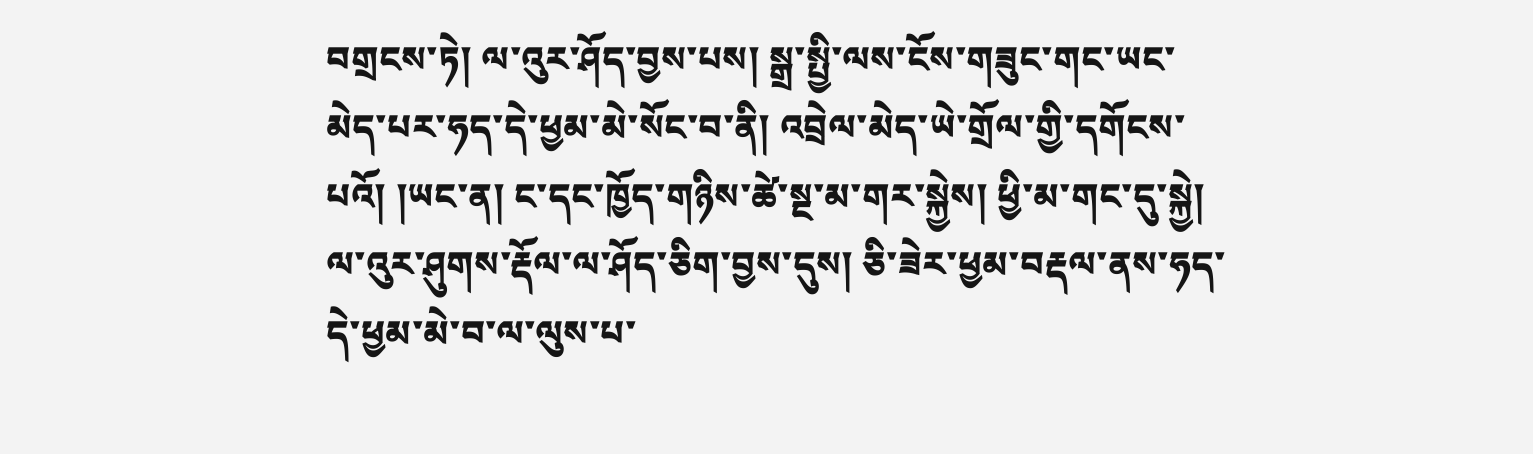བགྲངས་ཏེ། ལ་འུར་ཤོད་བྱས་པས། སྒྲ་སྤྱི་ལས་ངོས་གཟུང་གང་ཡང་མེད་པར་ཧད་དེ་ཕྱམ་མེ་སོང་བ་ནི། འབྲེལ་མེད་ཡེ་གྲོལ་གྱི་དགོངས་པའོ། །ཡང་ན། ང་དང་ཁྱོད་གཉིས་ཚེ་སྔ་མ་གར་སྐྱེས། ཕྱི་མ་གང་དུ་སྐྱེ། ལ་འུར་ཤུགས་རྡོལ་ལ་ཤོད་ཅིག་བྱས་དུས། ཅི་ཟེར་ཕྱམ་བརྡལ་ནས་ཧད་དེ་ཕྱམ་མེ་བ་ལ་ལུས་པ་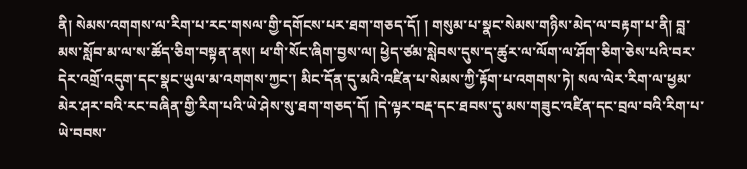ནི། སེམས་འགགས་ལ་རིག་པ་རང་གསལ་གྱི་དགོངས་པར་ཐག་གཅད་དོ། ། གསུམ་པ་སྣང་སེམས་གཉིས་མེད་ལ་བརྟག་པ་ནི། བླ་མས་སློབ་མ་ལ་ས་ཚོད་ཅིག་བསྟན་ནས། ཕ་གི་སོང་ཞིག་བྱས་ལ། ཕྱེད་ཙམ་སླེབས་དུས་ད་ཚུར་ལ་ལོག་ལ་ཤོག་ཅིག་ཅེས་པའི་བར་དེར་འགྲོ་འདུག་དང་སྣང་ཡུལ་མ་འགགས་ཀྱང་། མིང་དོན་དུ་མའི་འཛིན་པ་སེམས་ཀྱི་རྟོག་པ་འགགས་ཏེ། སལ་ལེར་རིག་ལ་ཕྱམ་མེར་ཤར་བའི་རང་བཞིན་གྱི་རིག་པའི་ཡེ་ཤེས་སུ་ཐག་གཅད་དོ། །དེ་ལྟར་བརྡ་དང་ཐབས་དུ་མས་གཟུང་འཛིན་དང་བྲལ་བའི་རིག་པ་ཡེ་བབས་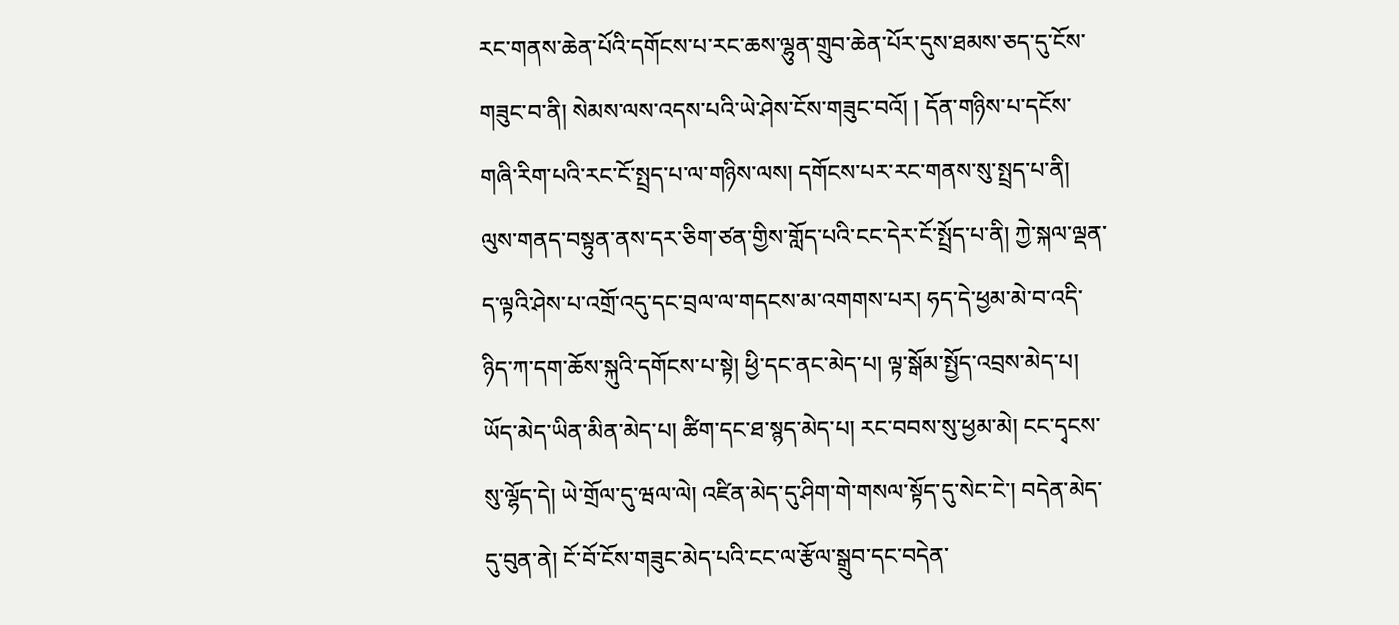རང་གནས་ཆེན་པོའི་དགོངས་པ་རང་ཆས་ལྷུན་གྲུབ་ཆེན་པོར་དུས་ཐམས་ཅད་དུ་ངོས་གཟུང་བ་ནི། སེམས་ལས་འདས་པའི་ཡེ་ཤེས་ངོས་གཟུང་བའོ། ། དོན་གཉིས་པ་དངོས་གཞི་རིག་པའི་རང་ངོ་སྤྲད་པ་ལ་གཉིས་ལས། དགོངས་པར་རང་གནས་སུ་སྤྲད་པ་ནི། ལུས་གནད་བསྟུན་ནས་དར་ཅིག་ཙན་གྱིས་གློད་པའི་ངང་དེར་ངོ་སྤྲོད་པ་ནི། ཀྱེ་སྐལ་ལྡན་ད་ལྟའི་ཤེས་པ་འགྲོ་འདུ་དང་བྲལ་ལ་གདངས་མ་འགགས་པར། ཧད་དེ་ཕྱམ་མེ་བ་འདི་ཉིད་ཀ་དག་ཆོས་སྐུའི་དགོངས་པ་སྟེ། ཕྱི་དང་ནང་མེད་པ། ལྟ་སྒོམ་སྤྱོད་འབྲས་མེད་པ། ཡོད་མེད་ཡིན་མིན་མེད་པ། ཚིག་དང་ཐ་སྙད་མེད་པ། རང་བབས་སུ་ཕྱམ་མེ། ངང་དྭངས་སུ་ལྷོད་དེ། ཡེ་གྲོལ་དུ་ཝལ་ལེ། འཛིན་མེད་དུ་ཤིག་གེ་གསལ་སྟོད་དུ་སེང་ངེ་། བདེན་མེད་དུ་བུན་ནེ། ངོ་བོ་ངོས་གཟུང་མེད་པའི་ངང་ལ་རྩོལ་སྒྲུབ་དང་བདེན་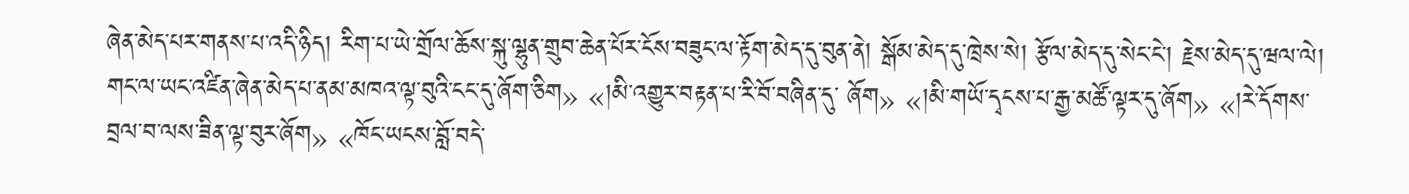ཞེན་མེད་པར་གནས་པ་འདི་ཉིད། རིག་པ་ཡེ་གྲོལ་ཆོས་སྐུ་ལྷུན་གྲུབ་ཆེན་པོར་ངོས་བཟུང་ལ་རྟོག་མེད་དུ་བུན་ནེ། སྒོམ་མེད་དུ་ཁྲེས་སེ། རྩོལ་མེད་དུ་སེང་ངེ་། རྗེས་མེད་དུ་ཝལ་ལེ། གང་ལ་ཡང་འཛིན་ཞེན་མེད་པ་ནམ་མཁའ་ལྟ་བུའི་ངང་དུ་ཞོག་ཅིག» «།མི་འགྱུར་བརྟན་པ་རི་བོ་བཞིན་དུ་ ཞོག» «།མི་གཡོ་དྭངས་པ་རྒྱ་མཚོ་ལྟར་དུ་ཞོག» «།རེ་དོགས་བྲལ་བ་ལས་ཟིན་ལྟ་བུར་ཞོག» «ཁོང་ཡངས་བློ་བདེ་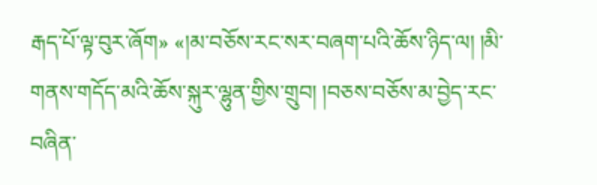རྒད་པོ་ལྟ་བུར་ཞོག» «།མ་བཅོས་རང་སར་བཞག་པའི་ཆོས་ཉིད་ལ། །མི་གནས་གདོད་མའི་ཆོས་སྐུར་ལྷུན་གྱིས་གྲུབ། །བཅས་བཅོས་མ་བྱེད་རང་བཞིན་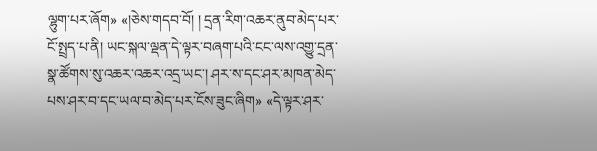ལྷུག་པར་ཞོག» «།ཅེས་གདབ་བོ། ། དྲན་རིག་འཆར་ནུབ་མེད་པར་ངོ་སྤྲད་པ་ནི། ཡང་སྐལ་ལྡན་དེ་ལྟར་བཞག་པའི་ངང་ལས་འགྱུ་དྲན་སྣ་ཚོགས་སུ་འཆར་འཆར་འདྲ་ཡང་། ཤར་ས་དང་ཤར་མཁན་མེད་པས་ཤར་བ་དང་ཡལ་བ་མེད་པར་ངོས་ཟུང་ཞིག» «དེ་ལྟར་ཤར་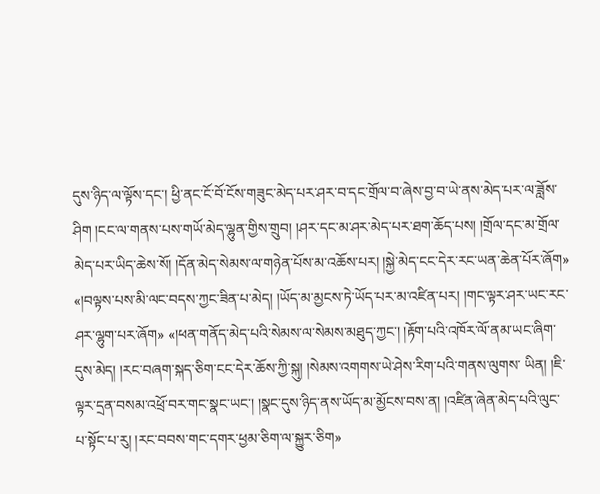དུས་ཉིད་ལ་ལྟོས་དང་། ཕྱི་ནང་ངོ་བོ་ངོས་གཟུང་མེད་པར་ཤར་བ་དང་གྲོལ་བ་ཞེས་བྱ་བ་ཡེ་ནས་མེད་པར་ལ་ཟློས་ཤིག །ངང་ལ་གནས་པས་གཡོ་མེད་ལྷུན་གྱིས་གྲུབ། །ཤར་དང་མ་ཤར་མེད་པར་ཐག་ཆོད་པས། །གྲོལ་དང་མ་གྲོལ་མེད་པར་ཡིད་ཆེས་སོ། །དོན་མེད་སེམས་ལ་གཉེན་པོས་མ་འཆོས་པར། །སྐྱེ་མེད་ངང་དེར་རང་ཡན་ཆེན་པོར་ཞོག» «།བལྟས་པས་མི་ལང་བདས་ཀྱང་ཟིན་པ་མེད། །ཡོད་མ་མྱངས་ཏེ་ཡོད་པར་མ་འཛིན་པར། །གང་ལྟར་ཤར་ཡང་རང་ཤར་ལྷུག་པར་ཞོག» «།ཕན་གནོད་མེད་པའི་སེམས་ལ་སེམས་མཐུད་ཀྱང་། །རྟོག་པའི་འཁོར་ལོ་ནམ་ཡང་ཞིག་དུས་མེད། །རང་བཞག་སྐད་ཅིག་ངང་དེར་ཆོས་ཀྱི་སྐུ། །སེམས་འགགས་ཡེ་ཤེས་རིག་པའི་གནས་ལུགས་ ཡིན། །ཇི་ལྟར་དྲན་བསམ་འཕྲོ་བར་གང་སྣང་ཡང་། །སྣང་དུས་ཉིད་ནས་ཡོད་མ་མྱོངས་བས་ན། །འཛིན་ཞེན་མེད་པའི་ལུང་པ་སྟོང་པ་རུ། །རང་བབས་གང་དགར་ཕྱམ་ཅིག་ལ་སྐྱུར་ཅིག»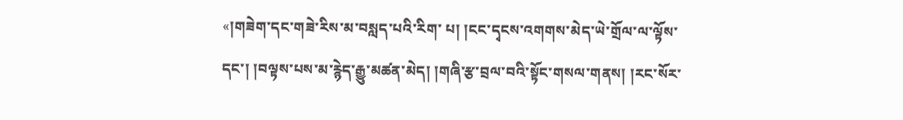«།གཟེག་དང་གཟེ་རིས་མ་བསླད་པའི་རིག་ པ། །ངང་དྭངས་འགགས་མེད་ཡེ་གྲོལ་ལ་ལྟོས་དང་། །བལྟས་པས་མ་རྙེད་རྒྱུ་མཚན་མེད། །གཞི་རྩ་བྲལ་བའི་སྟོང་གསལ་གནས། །རང་སོར་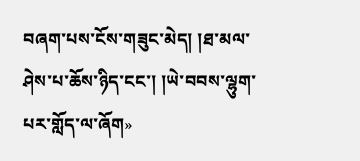བཞག་པས་ངོས་གཟུང་མེད། །ཐ་མལ་ཤེས་པ་ཆོས་ཉིད་ངང་། །ཡེ་བབས་ལྷུག་པར་གློད་ལ་ཞོག»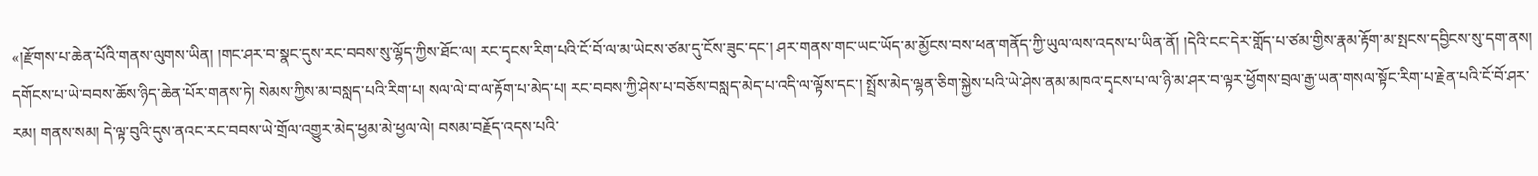«།རྫོགས་པ་ཆེན་པོའི་གནས་ལུགས་ཡིན། །གང་ཤར་བ་སྣང་དུས་རང་བབས་སུ་ལྷོད་ཀྱིས་ཐོང་ལ། རང་དྭངས་རིག་པའི་ངོ་བོ་ལ་མ་ཡེངས་ཙམ་དུ་ངོས་ཟུང་དང་། ཤར་གནས་གང་ཡང་ཡོད་མ་མྱོངས་བས་ཕན་གནོད་ཀྱི་ཡུལ་ལས་འདས་པ་ཡིན་ནོ། །དེའི་ངང་དེར་གློད་པ་ཙམ་གྱིས་རྣམ་རྟོག་མ་སྤངས་དབྱིངས་སུ་དག་ནས། དགོངས་པ་ཡེ་བབས་ཆོས་ཉིད་ཆེན་པོར་གནས་ཏེ། སེམས་ཀྱིས་མ་བསླད་པའི་རིག་པ། སལ་ལེ་བ་ལ་རྟོག་པ་མེད་པ། རང་བབས་ཀྱི་ཤེས་པ་བཅོས་བསླད་མེད་པ་འདི་ལ་ལྟོས་དང་། སྤྲོས་མེད་ལྷན་ཅིག་སྐྱེས་པའི་ཡེ་ཤེས་ནམ་མཁའ་དྭངས་པ་ལ་ཉི་མ་ཤར་བ་ལྟར་ཕྱོགས་བྲལ་རྒྱ་ཡན་གསལ་སྟོང་རིག་པ་རྗེན་པའི་ངོ་བོ་ཤར་རམ། གནས་སམ། དེ་ལྟ་བུའི་དུས་ནའང་རང་བབས་ཡེ་གྲོལ་འགྱུར་མེད་ཕྱམ་མེ་ཕྱལ་ལེ། བསམ་བརྗོད་འདས་པའི་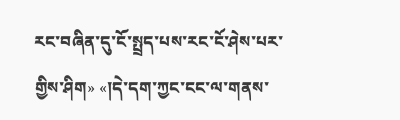རང་བཞིན་དུ་ངོ་སྤྲད་པས་རང་ངོ་ཤེས་པར་གྱིས་ཤིག» «།དེ་དག་ཀྱང་ངང་ལ་གནས་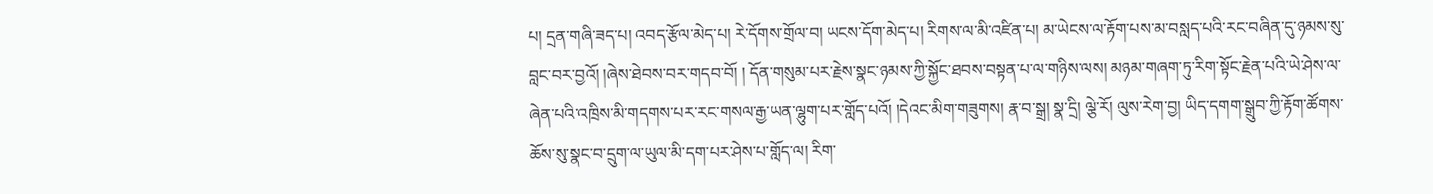པ། དྲན་གཞི་ཟད་པ། འབད་རྩོལ་མེད་པ། རེ་དོགས་གྲོལ་བ། ཡངས་དོག་མེད་པ། རིགས་ལ་མི་འཛིན་པ། མ་ཡེངས་ལ་རྟོག་པས་མ་བསླད་པའི་རང་བཞིན་དུ་ཉམས་སུ་བླང་བར་བྱའོ། །ཞེས་ཐེབས་བར་གདབ་བོ། ། དོན་གསུམ་པར་རྗེས་སྣང་ཉམས་ཀྱི་སྐྱོང་ཐབས་བསྟན་པ་ལ་གཉིས་ལས། མཉམ་གཞག་ཏུ་རིག་སྟོང་རྗེན་པའི་ཡེ་ཤེས་ལ་ཞེན་པའི་འཁྲིས་མི་གདགས་པར་རང་གསལ་རྒྱ་ཡན་ལྷུག་པར་གློད་པའོ། །དེའང་མིག་གཟུགས། རྣ་བ་སྒྲ། སྣ་དྲི། ལྕེ་རོ། ལུས་རེག་བྱ། ཡིད་དགག་སྒྲུབ་ཀྱི་རྟོག་ཚོགས་ཆོས་སུ་སྣང་བ་དྲུག་ལ་ཡུལ་མི་དག་པར་ཤེས་པ་གློད་ལ། རིག་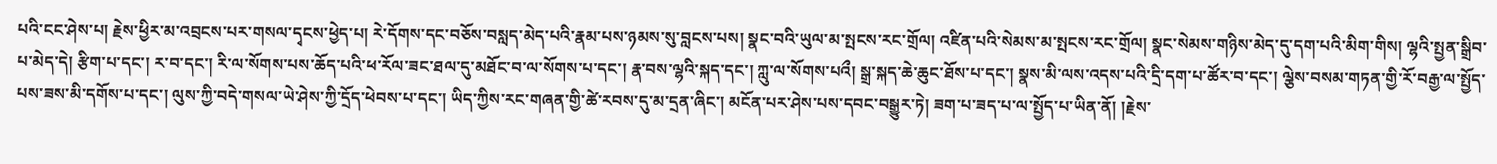པའི་ངང་ཤེས་པ། རྗེས་ཕྱིར་མ་འབྲངས་པར་གསལ་དྭངས་ཕྱེད་པ། རེ་དོགས་དང་བཅོས་བསླད་མེད་པའི་རྣམ་པས་ཉམས་སུ་བླངས་པས། སྣང་བའི་ཡུལ་མ་སྤངས་རང་གྲོལ། འཛིན་པའི་སེམས་མ་སྤངས་རང་གྲོལ། སྣང་སེམས་གཉིས་མེད་དུ་དག་པའི་མིག་གིས། ལྷའི་སྤྱན་སྒྲིབ་པ་མེད་དེ། རྩིག་པ་དང་། ར་བ་དང་། རི་ལ་སོགས་པས་ཆོད་པའི་ཕ་རོལ་ཟང་ཐལ་དུ་མཐོང་བ་ལ་སོགས་པ་དང་། རྣ་བས་ལྷའི་སྐད་དང་། ཀླུ་ལ་སོགས་པའྀ། སྒྲ་སྐད་ཆེ་ཆུང་ཐོས་པ་དང་། སྣས་མི་ལས་འདས་པའི་དྲི་དག་པ་ཚོར་བ་དང་། ལྕེས་བསམ་གཏན་གྱི་རོ་བརྒྱ་ལ་སྤྱོད་པས་ཟས་མི་དགོས་པ་དང་། ལུས་ཀྱི་བདེ་གསལ་ཡེ་ཤེས་ཀྱི་དྲོད་ཕེབས་པ་དང་། ཡིད་ཀྱིས་རང་གཞན་གྱི་ཚེ་རབས་དུ་མ་དྲན་ཞིང་། མངོན་པར་ཤེས་པས་དབང་བསྒྱུར་ཏེ། ཟག་པ་ཟད་པ་ལ་སྤྱོད་པ་ཡིན་ནོ། །རྗེས་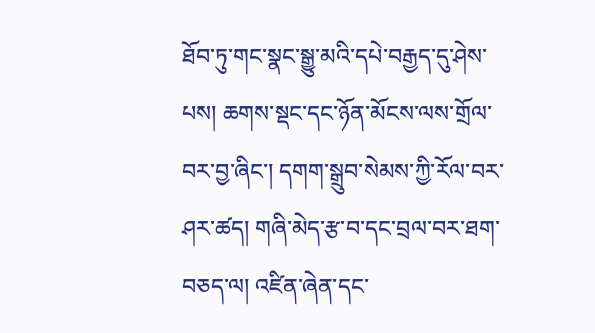ཐོབ་ཏུ་གང་སྣང་སྒྱུ་མའི་དཔེ་བརྒྱད་དུ་ཤེས་པས། ཆགས་སྡང་དང་ཉོན་མོངས་ལས་གྲོལ་བར་བྱ་ཞིང་། དགག་སྒྲུབ་སེམས་ཀྱི་རོལ་བར་ཤར་ཚད། གཞི་མེད་རྩ་བ་དང་བྲལ་བར་ཐག་བཅད་ལ། འཛིན་ཞེན་དང་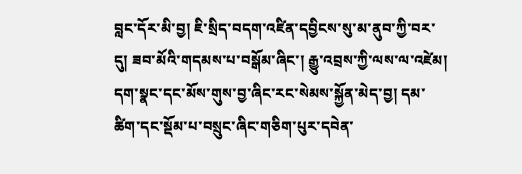བླང་དོར་མི་བྱ། ཇི་སྲིད་བདག་འཛིན་དབྱིངས་སུ་མ་ནུབ་ཀྱི་བར་དུ། ཟབ་མོའི་གདམས་པ་བསྒོམ་ཞིང་། རྒྱུ་འབྲས་ཀྱི་ལས་ལ་འཛེམ། དག་སྣང་དང་མོས་གུས་བྱ་ཞིང་རང་སེམས་སྐྱོན་མེད་བྱ། དམ་ཚིག་དང་སྡོམ་པ་བསྲུང་ཞིང་གཅིག་པུར་དབེན་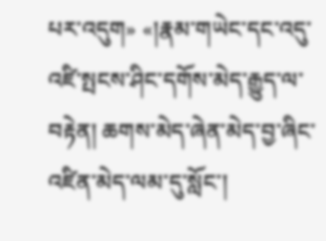པར་འདུག» «།རྣམ་གཡེང་དང་འདུ་འཛི་སྤངས་ཤིང་དགོས་མེད་རྒྱུད་ལ་བརྟེན། ཆགས་མེད་ཞེན་མེད་བྱ་ཞིང་འཛིན་མེད་ལམ་དུ་སློང་།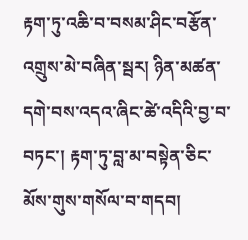རྟག་ཏུ་འཆི་བ་བསམ་ཤིང་བརྩོན་འགྲུས་མེ་བཞིན་སྦར། ཉིན་མཚན་དགེ་བས་འདའ་ཞིང་ཚེ་འདིའི་བྱ་བ་བཏང་། རྟག་ཏུ་བླ་མ་བསྟེན་ཅིང་མོས་གུས་གསོལ་བ་གདབ།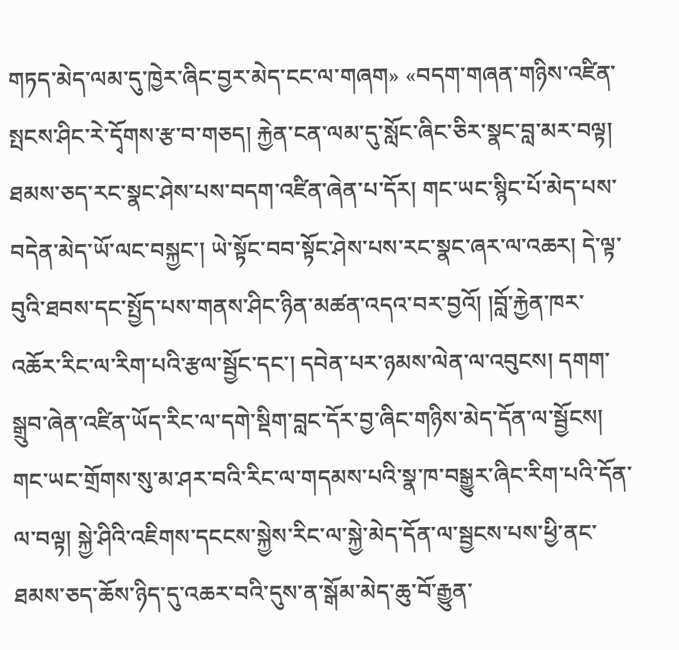གཏད་མེད་ལམ་དུ་ཁྱེར་ཞིང་བྱར་མེད་ངང་ལ་གཞག» «བདག་གཞན་གཉིས་འཛིན་སྤངས་ཤིང་རེ་དྭོགས་རྩ་བ་གཅད། རྐྱེན་ངན་ལམ་དུ་སློང་ཞིང་ཅིར་སྣང་བླ་མར་བལྟ། ཐམས་ཅད་རང་སྣང་ཤེས་པས་བདག་འཛིན་ཞེན་པ་དོར། གང་ཡང་སྙིང་པོ་མེད་པས་བདེན་མེད་ཡོ་ལང་བསྐྱང་། ཡེ་སྟོང་བབ་སྟོང་ཤེས་པས་རང་སྣང་ཞར་ལ་འཆར། དེ་ལྟ་བུའི་ཐབས་དང་སྤྱོད་པས་གནས་ཤིང་ཉིན་མཚན་འདའ་བར་བྱའོ། །བློ་རྐྱེན་ཁར་འཆོར་རིང་ལ་རིག་པའི་རྩལ་སྦྱོང་དང་། དབེན་པར་ཉམས་ལེན་ལ་འབུངས། དགག་སྒྲུབ་ཞེན་འཛིན་ཡོད་རིང་ལ་དགེ་སྡིག་བླང་དོར་བྱ་ཞིང་གཉིས་མེད་དོན་ལ་སྦྱོངས། གང་ཡང་གྲོགས་སུ་མ་ཤར་བའི་རིང་ལ་གདམས་པའི་སྣ་ཁ་བསྒྱུར་ཞིང་རིག་པའི་དོན་ལ་བལྟ། སྐྱེ་ཤིའི་འཇིགས་དངངས་སྐྱེས་རིང་ལ་སྐྱེ་མེད་དོན་ལ་སྦྱངས་པས་ཕྱི་ནང་ཐམས་ཅད་ཆོས་ཉིད་དུ་འཆར་བའི་དུས་ན་སྒོམ་མེད་ཆུ་བོ་རྒྱུན་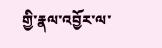གྱི་རྣལ་འབྱོར་ལ་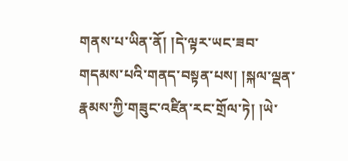གནས་པ་ཡིན་ནོ། །དེ་ལྟར་ཡང་ཟབ་གདམས་པའི་གནད་བསྟན་པས། །སྐལ་ལྡན་རྣམས་ཀྱི་གཟུང་འཛིན་རང་གྲོལ་ཏེ། །ཡེ་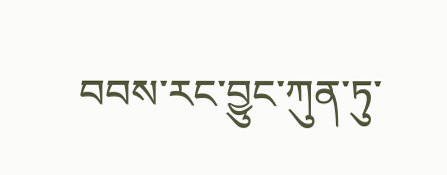བབས་རང་བྱུང་ཀུན་ཏུ་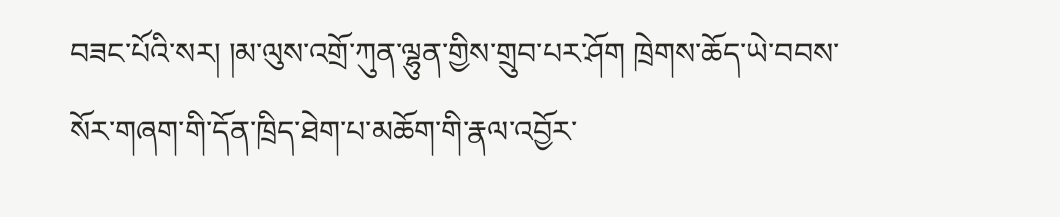བཟང་པོའི་སར། །མ་ལུས་འགྲོ་ཀུན་ལྷུན་གྱིས་གྲུབ་པར་ཤོག ཁྲེགས་ཆོད་ཡེ་བབས་སོར་གཞག་གི་དོན་ཁྲིད་ཐེག་པ་མཆོག་གི་རྣལ་འབྱོར་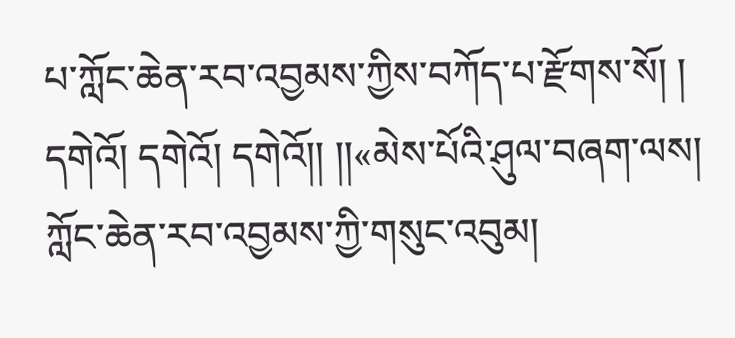པ་ཀློང་ཆེན་རབ་འབྱམས་ཀྱིས་བཀོད་པ་རྫོགས་སོ། ། དགེའོ། དགེའོ། དགེའོ།། །།«མེས་པོའི་ཤུལ་བཞག་ལས། ཀློང་ཆེན་རབ་འབྱམས་ཀྱི་གསུང་འབུམ།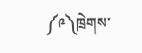༼༩༽ཁྲེགས་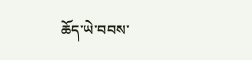ཆོད་ཡེ་བབས་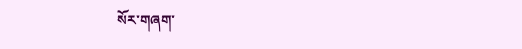སོར་གཞག་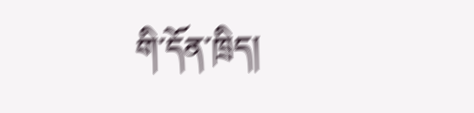གི་དོན་ཁྲིད།